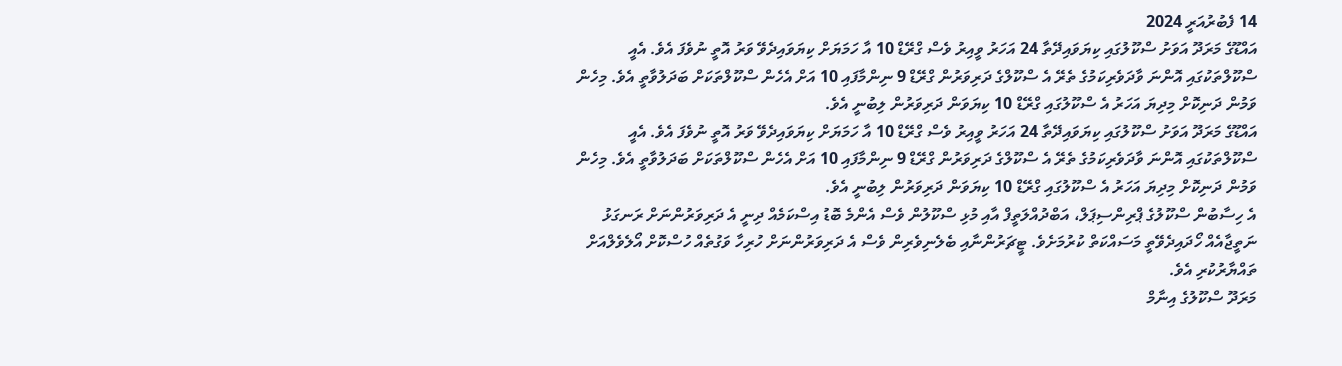14 ފެބުރުއަރީ 2024
އައްޑޫގެ މަރަދޫ އަވަށު ސްކޫލުގައި ކިޔަވައިދޭތާ 24 އަހަރު ވީއިރު ވެސް ގްރޭޑް 10 އާ ހަމަޔަށް ކިޔަވައިދެވޭ ވަރު އޮތީ ނުވެފަ އެވެ. އެއީ ސްކޫލްތަކުގައި އޮންނަ ވާދަވެރިކަމުގެ ތެރޭ އެ ސްކޫލްގެ ދަރިވަރުން ގްރޭޑް 9 ނިންމާފައި 10 އަށް އެހެން ސްކޫލްތަކަށް ބަދަލުވާތީ އެވެ. މިހެން ވަމުން ދަނިކޮށް މިދިޔަ އަހަރު އެ ސްކޫލުގައި ގްރޭޑް 10 ކިޔަވަން ދަރިވަރުން ލިބުނީ އެވެ.
އައްޑޫގެ މަރަދޫ އަވަށު ސްކޫލުގައި ކިޔަވައިދޭތާ 24 އަހަރު ވީއިރު ވެސް ގްރޭޑް 10 އާ ހަމަޔަށް ކިޔަވައިދެވޭ ވަރު އޮތީ ނުވެފަ އެވެ. އެއީ ސްކޫލްތަކުގައި އޮންނަ ވާދަވެރިކަމުގެ ތެރޭ އެ ސްކޫލްގެ ދަރިވަރުން ގްރޭޑް 9 ނިންމާފައި 10 އަށް އެހެން ސްކޫލްތަކަށް ބަދަލުވާތީ އެވެ. މިހެން ވަމުން ދަނިކޮށް މިދިޔަ އަހަރު އެ ސްކޫލުގައި ގްރޭޑް 10 ކިޔަވަން ދަރިވަރުން ލިބުނީ އެވެ.
އެ ހިސާބުން ސްކޫލުގެ ޕްރިންސިޕަލް، އަބްދުއްލަތީފް އާއި މުޅި ސްކޫލުން ވެސް އެންމެ ބޮޑު އިސްކަމެއް ދިނީ އެ ދަރިވަރުންނަށް ރަނގަޅު ނަތީޖާއެއް ހޯދައިދެވޭތީ މަސައްކަތް ކުރުމަށެވެ. ޓީޗަރުންނާއި ބެލެނިވެރިން ވެސް އެ ދަރިވަރުންނަށް ހުރިހާ ވަގުތެއް ހުސްކޮށް އޯލެވެލްއަށް ތައްޔާރުކުރި އެވެ.
މަރަދޫ ސްކޫލުގެ އިނާމް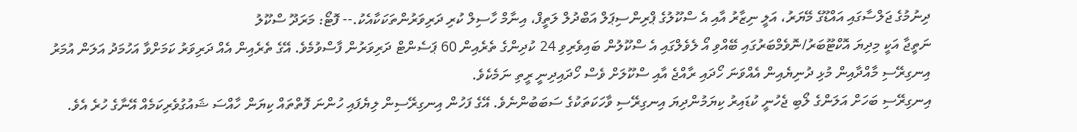ދިނުމުގެ ޖަލްސާގައި އައްޑޫގެ މޭޔަރު، އަލީ ނިޒާރު އާއި އެ ސްކޫލުގެ ޕްރިންސިޕަލް އަބްދުލް ލަތީފް، އިނާމް ހާސިލް ކުރި ދަރިވަރުންތަކަކާއެކު.-- ފޮޓޯ: މަރަދޫ ސްކޫލު
ނަތީޖާ އަކީ މިދިޔަ އޮކްޓޫބަރު/ނޮވެމްބަރުގައި ބޭއްވި އޯ ލެވެލްގައި އެ ސްކޫލުން ބައިވެރިވި 24 ކުދިންގެ ތެރެއިން 60 ޕަސެންޓް ދަރިވަރުން ފާސްވުމެވެ. އޭގެ ތެރެއިން އެއް ދަރިވަރު ކަމަށްވާ އަހުމަދު އަލަން އުމަރު އިނގިރޭސި މާއްދާއިން މުޅި ދުނިޔެއިން އެއްވަނަ ހޯދައި ރާއްޖެ އާއި ސްކޫލަށް ވެސް ހޯދައިދިނީ ރީތި ނަމެކެވެ.
އިނގިރޭސި ބަހަށް އަލަންގެ ލޯބި ޖެހުނީ ކުޑައިރު ކިޔަމުންދިޔަ އިނގިރޭސި ވާހަކަތަކުގެ ސަބަބުންނެވެ. އޭގެ ފަހުން އިނގިރޭސިން ލިޔެފައި ހުންނަ ފޮތްތައް ކިޔަން ހާއްސަ ޝައުގުވެރިކަމެއް އޭނާގެ ހުރެ އެވެ.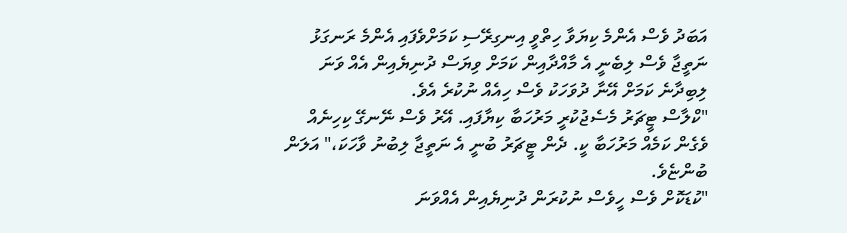އަބަދު ވެސް އެންމެ ކިޔަވާ ހިތްވީ އިނގިރޭސި ކަމަށްވެފައި އެންމެ ރަނގަޅު ނަތީޖާ ވެސް ލިބެނީ އެ މާއްދާއިން ކަމަށް ވިޔަސް ދުނިޔެއިން އެއް ވަނަ ލިބިދާނެ ކަމަށް އޭނާ ދުވަހަކު ވެސް ހިއެއް ނުކުރެ އެވެ.
"ކްލާސް ޓީޗަރު މެސެޖުކުރީ މަރުހަބާ ކިޔާފައި. އޭރު ވެސް ނޭނގޭ ކިހިނެއް ވެގެން ކަމެއް މަރުހަބާ ކީ. ދެން ޓީޗަރު ބުނީ އެ ނަތީޖާ ލިބުނު ވާހަކަ،" އަލަން ބުންޏެވެ.
"ކުޑަކޮށް ވެސް ހީވެސް ނުކުރަން ދުނިޔެއިން އެއްވަނަ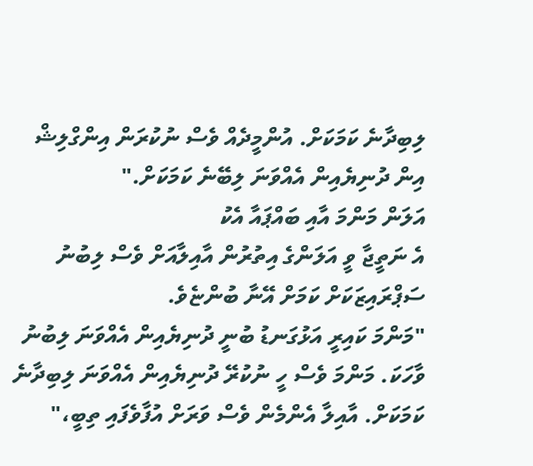ލިބިދާނެ ކަމަކަށް. އުންމީދެއް ވެސް ނުކުރަން އިންގްލިޝް އިން ދުނިޔެއިން އެއްވަނަ ލިބޭނެ ކަމަކަށް."
އަލަން މަންމަ އާއި ބައްޕައާ އެކު
އެ ނަތީޖާ ވީ އަލަންގެ އިތުރުން އާއިލާއަށް ވެސް ލިބުނު ސަޕްރައިޒަކަށް ކަމަށް އޭނާ ބުންޏެވެ.
"މަންމަ ކައިރީ އަޅުގަނޑު ބުނީ ދުނިޔެއިން އެއްވަނަ ލިބުނު ވާހަކަ. މަންމަ ވެސް ހީ ނުކުރޭ ދުނިޔެއިން އެއްވަނަ ލިބިދާނެ ކަމަކަށް. އާއިލާ އެންމެން ވެސް ވަރަށް އުފާވެފައި ތިބީ،"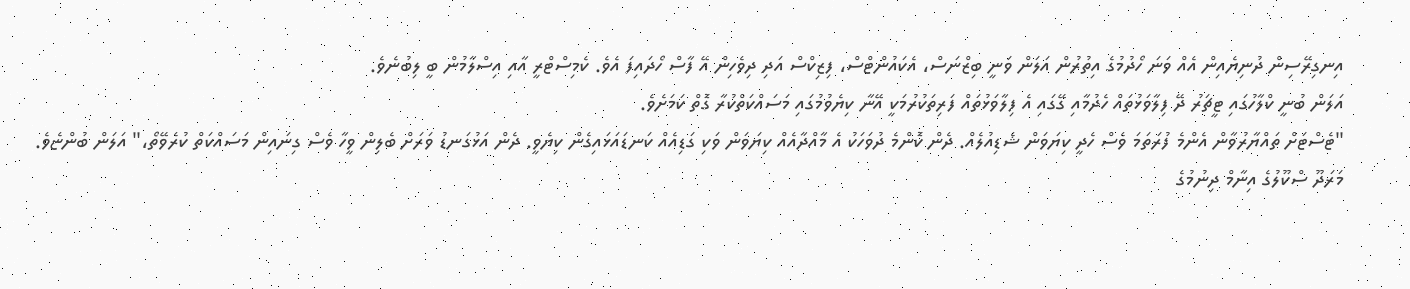އިނގިރޭސިން ދުނިޔެއިން އެއް ވަނަ ހޯދުމުގެ އިތުރުން އަލަން ވަނީ ބިޒްނަސް، އެކައުންޓްސް، ފިޒިކްސް އަދި ދިވެހިން އޭ ފާސް ހޯދައިފަ އެވެ. ކެމިސްޓްރީ އާއި އިސްލާމުން ބީ ލިބުނެވެ.
އަލަން ބުނީ ކްލާހުގައި ޓީޗަރު ދޭ ފިލާވަޅުތައް ހެދުމާއި ގޭގައި އެ ފިލާވަޅުތައް ފަރިތަކުރުމަކީ އޭނާ ކިޔެވުމުގައި މަސައްކަތްކުރާ ގޮތް ކަމަށެވެ.
"ޓެސްޓަށް ތައްޔާރުވާން އެންމެ ފުރަތަމަ ވެސް ހެދީ ކިޔަވަން ޝެޑިއުލެއް. ދެން ކޮންމެ ދުވަހަކު އެ މާއްދާއެއް ކިޔަވަން ވަކި ގަޑިއެއް ކަނޑައަޅައިގެން ކިޔެވީ. ދެން އަޅުގަނޑު ވަރަށް ބެލިން ވީހާ ވެސް ގިނައިން މަސައްކަތް ކުރެވޭތޯ،" އަލަން ބުންޏެވެ.
މަރަދޫ ސްކޫލުގެ އިނާމް ދިނުމުގެ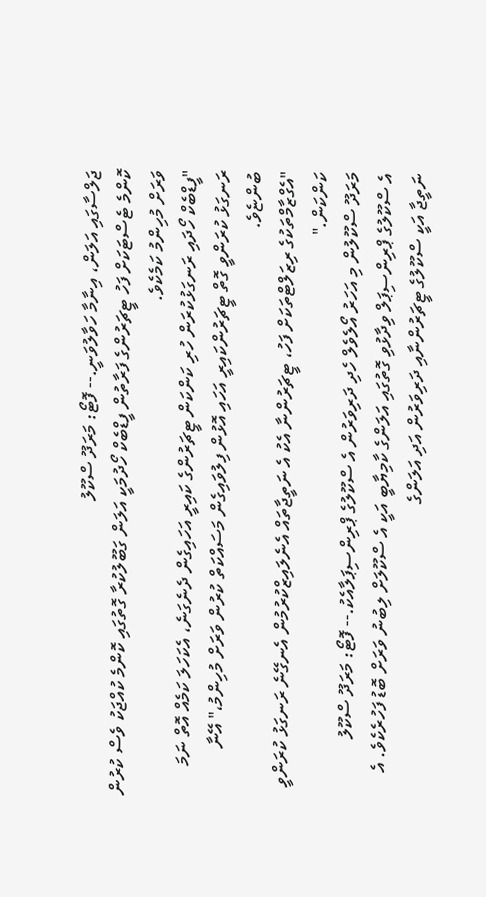ޖަލްސާގައި އަލަން، އިނާމާ ހަވާލުވަނީ.-- ފޮޓޯ: މަރަދޫ ސްކޫލު
ކޮންމެ ޓެސްޓަކަށް ފަހު ޓީޗަރުންގެ ފަރާތުން ފީޑްބެކް ހޯދުމަކީ އަލަން ގަބޫލުކުރާ ގޮތުގައި ކޮންމެ ކުއްޖަކު ވެސް ކުރުން ވަރަށް މުހިންމު ކަމެކެވެ.
"ފީޑްބެކް ހޯދައި ރަނގަޅުކުރަން ހުރި ކަންކަން ޓީޗަރުންގެ ކައިރީ އަހައިގެން ދެނެގަނެ، އެކަހަލަ ކަމެއް އޮތް ނަމަ ރަނގަޅު ކުރަންވީ ގޮތް ޓީޗަރުންކައިރީ އަހައި އޮޅުން ފިލުވައިގެން މަސައްކަތް ކުރުން ވަރަށް މުހިންމު،" އޭނާ ބުންޏެވެ.
"އެގްޒާމްތަކުގެ ރިޒަލްޓްތަކަށް ފަހު، ޓީޗަރުންނާ އެކު އެ ނަތީޖާތައް އެނެލައިޒްކުރުމުން އެނގޭނެ ރަނގަޅު ކުރަންވީ ކަންކަން."
މަރަދޫ ސްކޫލުން މި އަހަރު އޯލެވެލް ހެދި ދަރިވަރުން އެ ސްކޫލުގެ ޕްރިންސިޕަލާއެކު.-- ފޮޓޯ: މަރަދޫ ސްކޫލު
އެ ސްކޫލުގެ ޕްރިންސިޕަލް ވިދާޅުވި ގޮތުގައި އަލަންގެ ކާމިޔާބީ އަކީ އެ ސްކޫލަށް ލިބުނު ވަރަށް ބޮޑު ފަހުރެކެވެ. އެ ނަތީޖާ އަކީ ސްކޫލުގެ ޓީޗަރުންނާއި ދަރިވަރުން އަދި އަލަންގެ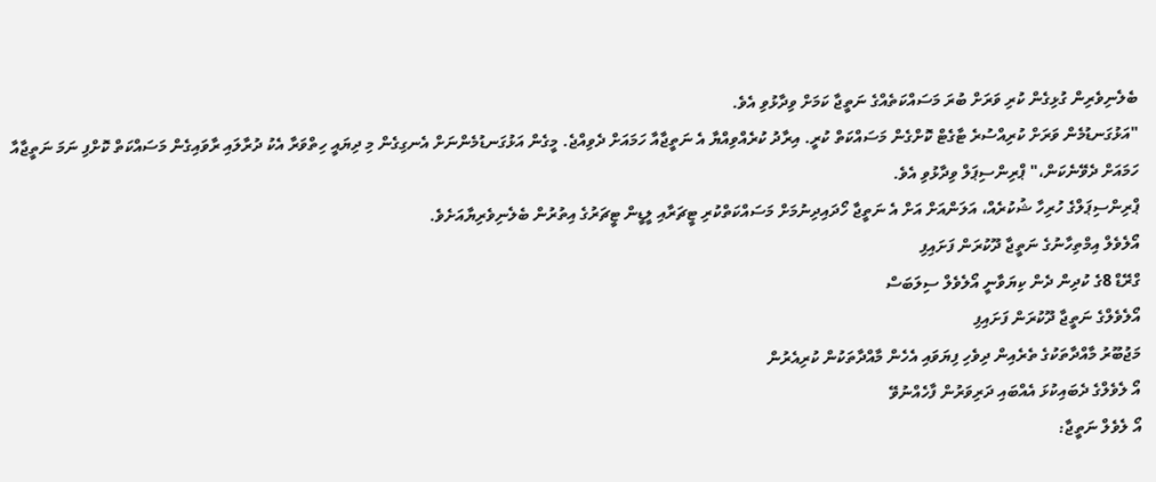ބެލެނިވެރިން ގުޅިގެން ކުރި ވަރަށް ބުރަ މަސައްކަތެއްގެ ނަތީޖާ ކަމަށް ވިދާޅުވި އެވެ.
"އަޅުގަނޑުމެން ވަރަށް ކުރިއްސުރެ ޓާގެޓް ކޮށްގެން މަސައްކަތް ކުރީ. އިރާދު ކުރެއްވިއްޔާ އެ ނަތީޖާއާ ހަމައަށް ދެވިއްޖެ. މީގެން އަޅުގަނޑުމެންނަށް އެނގިގެން މި ދިޔައީ ހިތްވަރާ އެކު ދުރާލައި ރާވައިގެން މަސައްކަތް ކޮށްފި ނަމަ ނަތީޖާއާ ހަމައަށް ދެވޭނެކަން،" ޕްރިންސިޕަލް ވިދާޅުވި އެވެ.
ޕްރިންސިޕަލްގެ ހުރިހާ ޝުކުރެއް، އަލަންއަށް އަށް އެ ނަތީޖާ ހޯދައިދިނުމަށް މަސައްކަތްކުރި ޓީޗަރާއި ލީޑީން ޓީޗަރުގެ އިތުރުން ބެލެނިވެރިޔާއަށެވެ.
އޯލެވެލް އިމްތިހާނުގެ ނަތީޖާ ދޫކުރަން ފަށައިފި
ގްރޭޑް 8ގެ ކުދިން ދެން ކިޔަވާނީ އޯލެވެލް ސިލަބަސް
އޯލެވެލްގެ ނަތީޖާ ދޫކުރަން ފަށައިފި
މަޖުބޫރު މާއްދާތަކުގެ ތެރެއިން ދިވެހި ފިޔަވައި އެހެން މާއްދާތަކުން ކުރިއެރުން
އޯ ލެވެލްގެ ދެބައިކުޅަ އެއްބައި ދަރިވަރުން ފާހެއްނުވޭ
އޯ ލެވެލް ނަތީޖާ: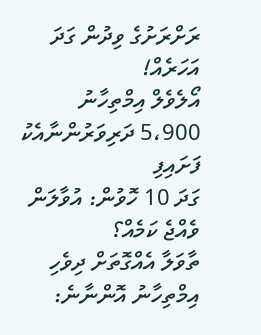ރަށްރަށުގެ ވިދުން ގަދަ އަހަރެއް!
އޯލެވެލް އިމްތިހާނު 5،900 ދަރިވަރުންނާއެކު ފަށައިފި
ގަދަ 10 ހޮވުން: އުވާލަން ވެއްޖެ ކަމެއް؟
ތާވަލާ އެއްގޮތަށް ދިވެހި އިމްތިހާނު އޮންނާނެ: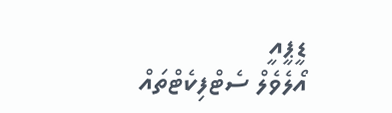ޑީޕީއީ
އޯލެވެލް ސެޓްފިކެޓްތައް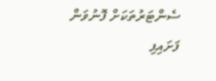ސެންޓަރުތަކަށް ފޮނުވަން ފަށައިފި